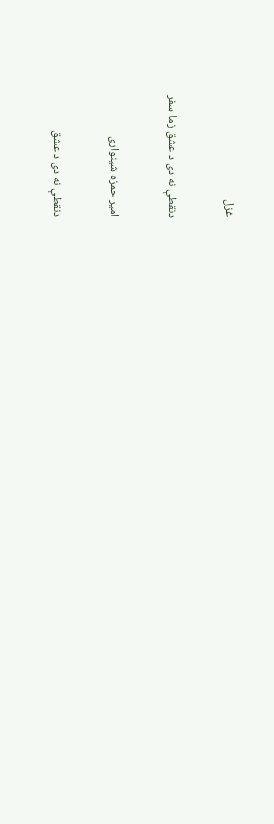غزل

دنقطې نه دی د عشق زما سفر

امیر حمزه شینواری

دنقطې نه دی د عشق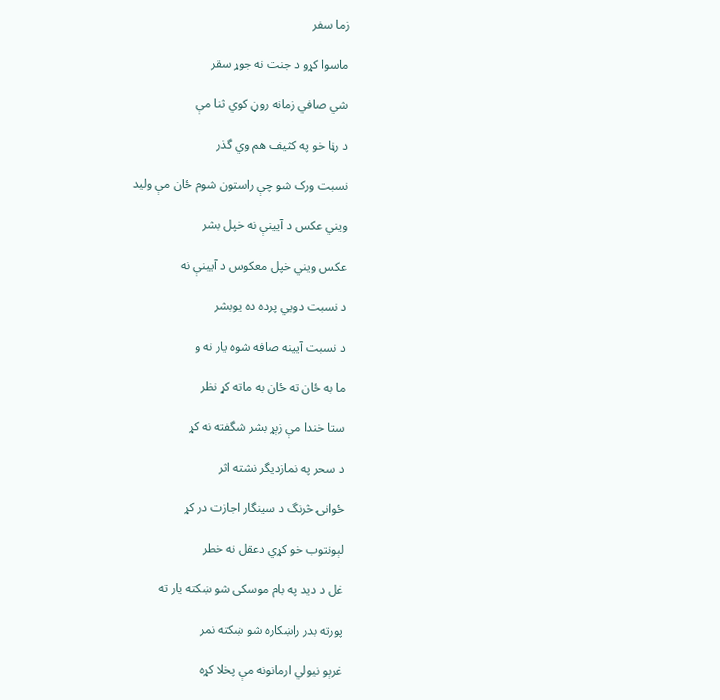زما سفر

ماسوا کړو د جنت نه جوړ سقر

شي صافي زمانه روڼ کوي ثنا مې

د رڼا خو په کثيف هم وي گذر

نسبت ورک شو چې راستون شوم ځان مې وليد

ويني عکس د آيينې نه خپل بشر

عکس ويني خپل معکوس د آيينې نه

د نسبت دويي پرده ده يوبشر

د نسبت آيينه صافه شوه يار نه و

ما به ځان ته ځان به ماته کړ نظر

ستا خندا مې زېړ بشر شگفته نه کړ

د سحر په نمازديگر نشته اثر

ځوانۍ څرنگ د سينگار اجازت در کړ

لېونتوب خو کړي دعقل نه خطر

غل د ديد په بام موسکی شو ښکته يار ته

پورته بدر راښکاره شو ښکته نمر

غرېو نيولي ارمانونه مې پخلا کړه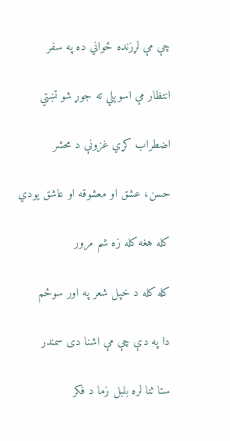چې مې لړزنده ځواني ده په سفر

انتظار مې اسوېلي ته جوړ شو تښتي

اضطراب کړي غزونې د محشر

حسن، عشق او معشوقه او عاشق يودي

کله هغه کله زه شم مرور

کله کله د خپل شعر په اور سوځم

دا په دې چې مې اشنا دی سمندر

ستا ثنا لره بلبل زما د فکر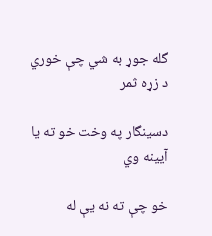گله جوړ به شي چې خوري د زړه ثمر

دسينگار په وخت خو ته يا آيينه وي

خو چې ته نه يې له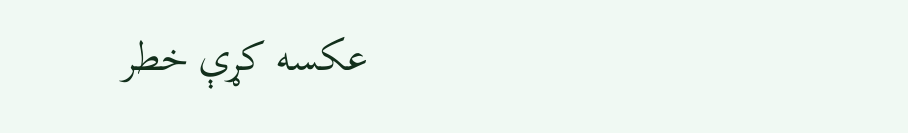عکسه کړې خطر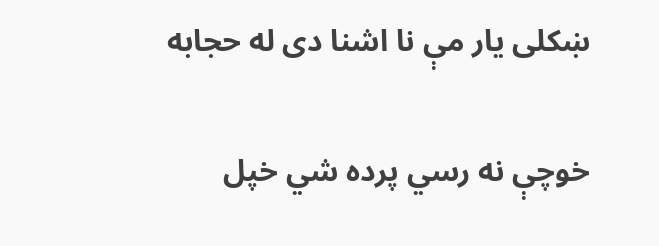ښکلی يار مې نا اشنا دی له حجابه

خوچې نه رسي پرده شي خپل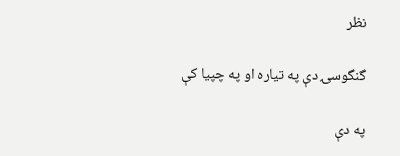نظر

گنگوسۍ دې په تياره او په چپيا کې

په دې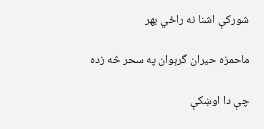شورکې اشنا نه راځي بهر

ماحمزه حيران گرېوان په سحر څه زده

چې دا اوښکې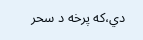دي،که پرخه د سحر